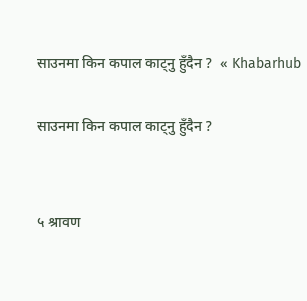साउनमा किन कपाल काट्नु हुँदैन ?  « Khabarhub

साउनमा किन कपाल काट्नु हुँदैन ?


५ श्रावण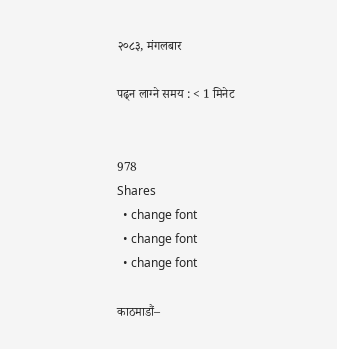२०८३, मंगलबार

पढ्न लाग्ने समय : < 1 मिनेट


978
Shares
  • change font
  • change font
  • change font

काठमाडौं–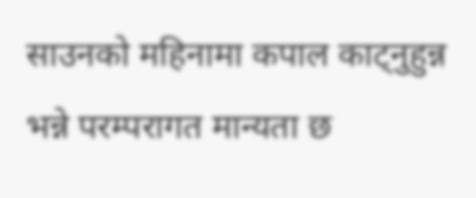साउनको महिनामा कपाल काट्नुहुन्न भन्ने परम्परागत मान्यता छ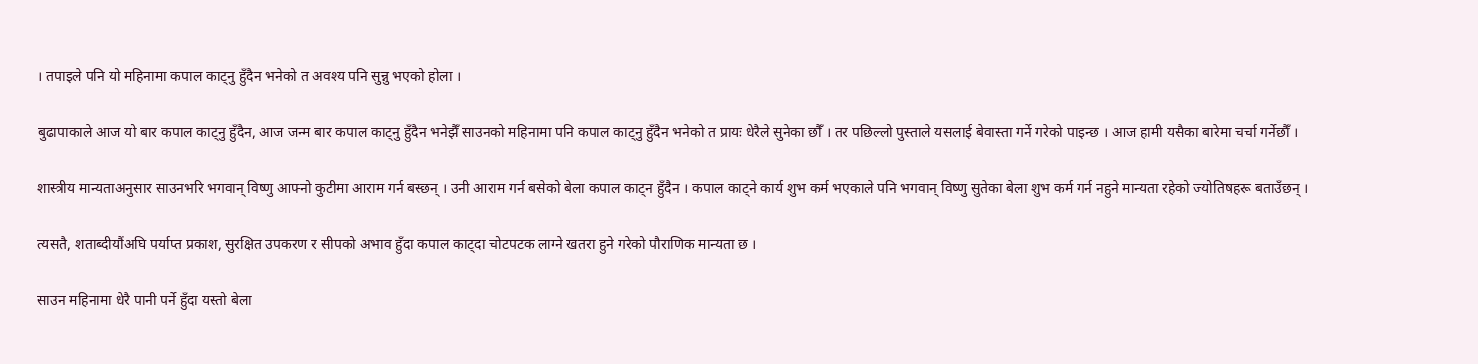। तपाइले पनि यो महिनामा कपाल काट्नु हुँदैन भनेको त अवश्य पनि सुन्नु भएको होला ।

बुढापाकाले आज यो बार कपाल काट्नु हुँदैन, आज जन्म बार कपाल काट्नु हुँदैन भनेझैँ साउनको महिनामा पनि कपाल काट्नु हुँदैन भनेको त प्रायः धेरैले सुनेका छौँ । तर पछिल्लो पुस्ताले यसलाई बेवास्ता गर्ने गरेको पाइन्छ । आज हामी यसैका बारेमा चर्चा गर्नेछौँ ।

शास्त्रीय मान्यताअनुसार साउनभरि भगवान् विष्णु आफ्नो कुटीमा आराम गर्न बस्छन् । उनी आराम गर्न बसेको बेला कपाल काट्न हुँदैन । कपाल काट्ने कार्य शुभ कर्म भएकाले पनि भगवान् विष्णु सुतेका बेला शुभ कर्म गर्न नहुने मान्यता रहेको ज्योतिषहरू बताउँछन् ।

त्यसतै, शताब्दीयौंअघि पर्याप्त प्रकाश, सुरक्षित उपकरण र सीपको अभाव हुँदा कपाल काट्दा चोटपटक लाग्ने खतरा हुने गरेको पौराणिक मान्यता छ ।

साउन महिनामा धेरै पानी पर्ने हुँदा यस्तो बेला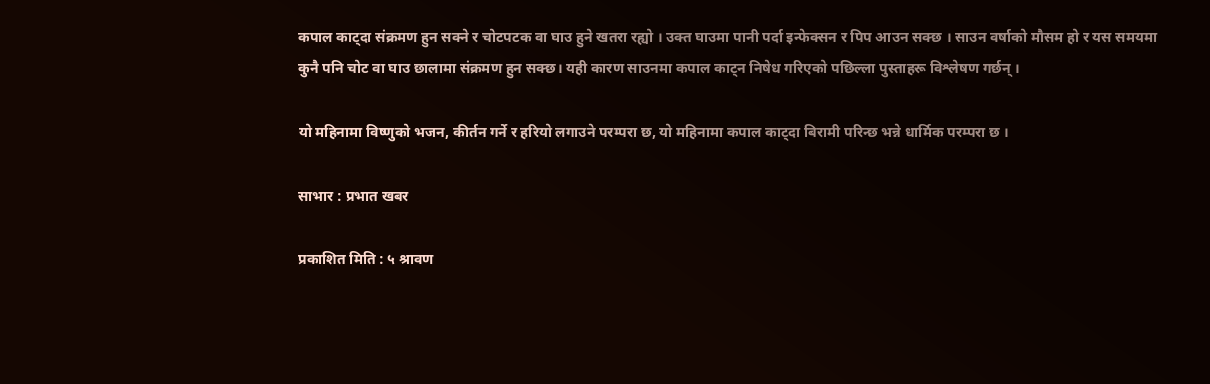कपाल काट्दा संक्रमण हुन सक्ने र चोटपटक वा घाउ हुने खतरा रह्यो । उक्त घाउमा पानी पर्दा इन्फेक्सन र पिप आउन सक्छ । साउन वर्षाको मौसम हो र यस समयमा कुनै पनि चोट वा घाउ छालामा संक्रमण हुन सक्छ। यही कारण साउनमा कपाल काट्न निषेध गरिएको पछिल्ला पुस्ताहरू विश्लेषण गर्छन् ।

यो महिनामा विष्णुको भजन, कीर्तन गर्ने र हरियो लगाउने परम्परा छ, यो महिनामा कपाल काट्दा बिरामी परिन्छ भन्ने धार्मिक परम्परा छ ।

साभार : प्रभात खबर

प्रकाशित मिति : ५ श्रावण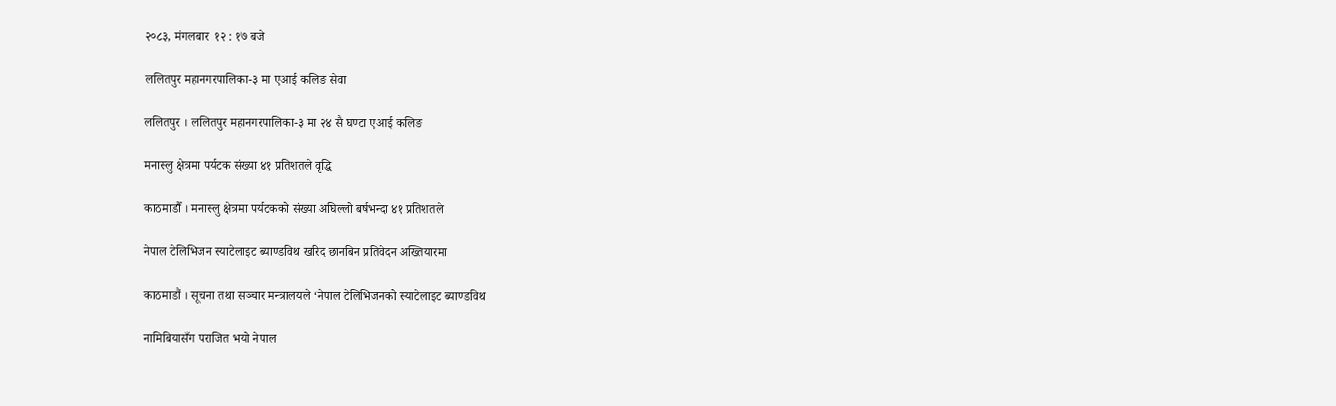२०८३, मंगलबार  १२ : १७ बजे

ललितपुर महानगरपालिका-३ मा एआई कलिङ सेवा

ललितपुर । ललितपुर महानगरपालिका-३ मा २४ सै घण्टा एआई कलिङ

मनास्लु क्षेत्रमा पर्यटक संख्या ४१ प्रतिशतले वृद्धि

काठमाडौँ । मनास्लु क्षेत्रमा पर्यटकको संख्या अघिल्लो बर्षभन्दा ४१ प्रतिशतले

नेपाल टेलिभिजन स्याटेलाइट ब्याण्डविथ खरिद छानबिन प्रतिवेदन अख्तियारमा

काठमाडौं । सूचना तथा सञ्चार मन्त्रालयले ‘नेपाल टेलिभिजनको स्याटेलाइट ब्याण्डविथ

नामिबियासँग पराजित भयो नेपाल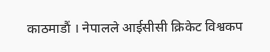काठमाडौं । नेपालले आईसीसी क्रिकेट विश्वकप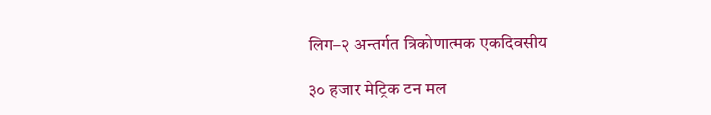लिग–२ अन्तर्गत त्रिकोणात्मक एकदिवसीय

३० हजार मेट्रिक टन मल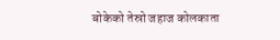बोकेको तेस्रो जहाज कोलकाता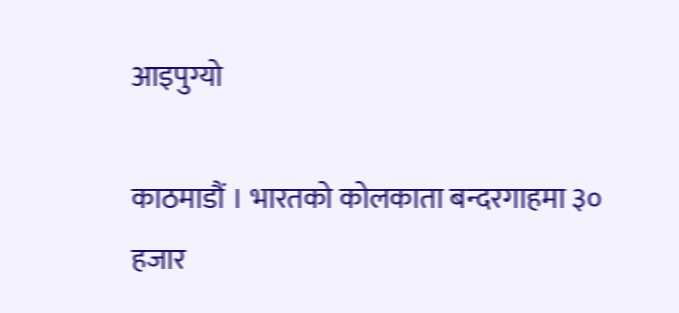आइपुग्यो

काठमाडौं । भारतको कोलकाता बन्दरगाहमा ३० हजार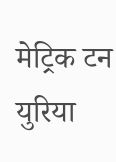मेट्रिक टन युरिया